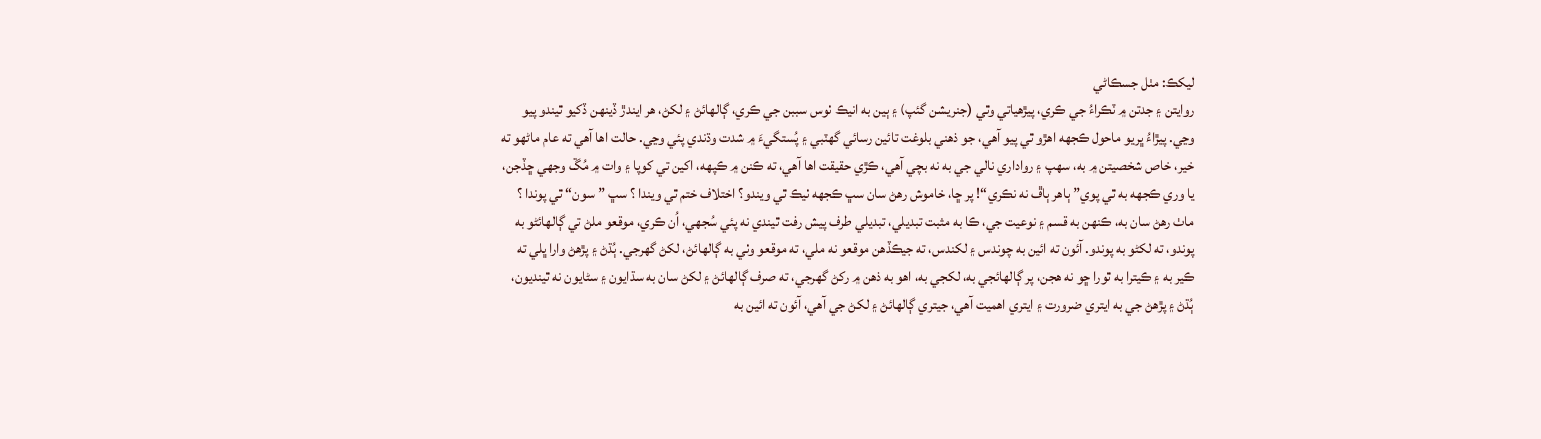ليکڪ: مٺل جسڪاڻي
روايتن ۽ جدتن ۾ ٽڪراءُ جي ڪري، پيڙھياتي وٿي (جنريشن گئپ) ۽ ٻين به انيڪ ٺوس سببن جي ڪري، ڳالھائڻ ۽ لکڻ، ھر ايندڙ ڏينھن ڏکيو ٿيندو پيو وڃي. پيڙاءُ ڀريو ماحول ڪجهه اھڙو ٿي پيو آھي، جو ذھني بلوغت تائين رسائي گهٽبي ۽ پُستگيءَ ۾ شدت وڌندي پئي وڃي. حالت اھا آھي ته عام ماڻھو ته خير، خاص شخصيتن ۾ به، سھپ ۽ رواداري نالي جي به نه بچي آھي، ڪڙي حقيقت اھا آھي، ته ڪنن ۾ ڪپهه، اکين تي کوپا ۽ وات ۾ مُڱ وجهي ڇڏجن، يا وري ڪجهه به ٿي پوي” ٻاھر ٻاڦ نه نڪري“! پر ڇا، خاموش رھڻ سان سڀ ڪجهه ٺيڪ ٿي ويندو؟ اختلاف ختم ٿي ويندا ؟ سڀ ”سون“ ٿي پوندا ؟ ماٺ رھڻ سان به، ڪنھن به قسم ۽ نوعيت جي، ڪا به مثبت تبديلي، تبديلي طرف پيش رفت ٿيندي نه پئي سُجهي، اُن ڪري، موقعو ملڻ تي ڳالھائڻو به پوندو، ته لکڻو به پوندو. آئون ته ائين به چوندس ۽ لکندس، ته جيڪڏھن موقعو نه ملي، ته موقعو وٺي به ڳالھائڻ، لکڻ گهرجي. ٻُڌڻ ۽ پڙھڻ وارا ڀلي ته ڪير به ۽ ڪيترا به ٿورا ڇو نه ھجن، پر ڳالھائجي به، لکجي به، اھو به ذھن ۾ رکڻ گهرجي، ته صرف ڳالھائڻ ۽ لکڻ سان به سڌايون ۽ سڻايون نه ٿينديون، ٻُڌڻ ۽ پڙھڻ جي به ايتري ضرورت ۽ ايتري اھميت آھي، جيتري ڳالھائڻ ۽ لکڻ جي آھي، آئون ته ائين به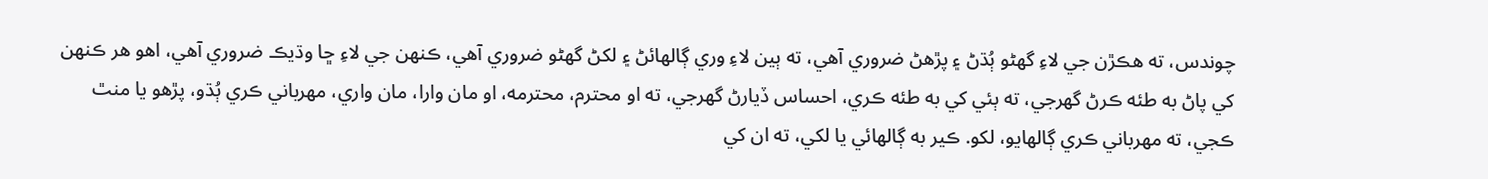چوندس، ته ھڪڙن جي لاءِ گهڻو ٻُڌڻ ۽ پڙھڻ ضروري آھي، ته ٻين لاءِ وري ڳالھائڻ ۽ لکڻ گهڻو ضروري آھي، ڪنھن جي لاءِ ڇا وڌيڪ ضروري آھي، اھو ھر ڪنھن کي پاڻ به طئه ڪرڻ گهرجي، ته ٻئي کي به طئه ڪري، احساس ڏيارڻ گهرجي، ته او محترم، محترمه، او مان وارا، مان واري، مھرباني ڪري ٻُڌو، پڙھو يا منٿ ڪجي، ته مھرباني ڪري ڳالھايو، لکو. ڪير به ڳالھائي يا لکي، ته ان کي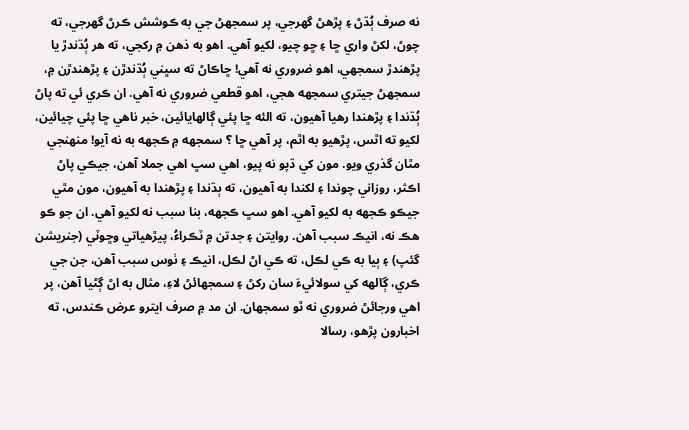نه صرف ٻُڌڻ ۽ پڙھڻ گهرجي، پر سمجهڻ جي به ڪوشش ڪرڻ گهرجي، ته چوڻ، لکڻ واري ڇا ۽ ڇو چيو، لکيو آھي. اھو به ذھن ۾ رکجي، ته ھر ٻُڌندڙ يا پڙھندڙ سمجهي، اھو ضروري نه آھي! ڇاڪاڻ ته سڀني ٻُڌندڙن ۽ پڙھندڙن ۾، سمجهڻ جيتري سمجهه ھجي، اھو قطعي ضروري نه آھي. ان ڪري ئي ته پاڻ ٻُڌندا ۽ پڙھندا رھيا آھيون، ته الئه ڇا پئي ڳالھايائين، خبر ناھي ڇا پئي چيائين، لکيو ته اٿس، پڙھيو به اٿم، پر آھي ڇا ؟ سمجهه ۾ ڪجهه به نه آيو! منھنجي مٿان گذري ويو. مون کي ڌپو نه پيو، اھي سڀ اھي جملا آھن، جيڪي پاڻ اڪثر، روزاني چوندا ۽ لکندا به آھيون، ته ٻڌندا ۽ پڙھندا به آھيون، مون مٿي جيڪو ڪجهه به لکيو آھي. اھو سڀ ڪجهه، بنا سبب نه لکيو آھي. ان جو ڪو ھڪ نه، انيڪ سبب آھن. روايتن ۽ جدتن ۾ ٽڪراءُ، پيڙھياتي وڇوٽي (جنريشن گئپ) ۽ ٻيا به ڪي لڪل، ته ڪي اڻ لڪل، انيڪ ۽ ٺوس سبب آھن، جن جي ڪري، ڳالهه کي سولائيءَ سان رکڻ ۽ سمجهائڻ لاءِ، مثال به اڻ ڳڻيا آھن، پر اھي ورجائڻ ضروري نه ٿو سمجهان. ان مد ۾ صرف ايترو عرض ڪندس، ته اخبارون پڙھو، رسالا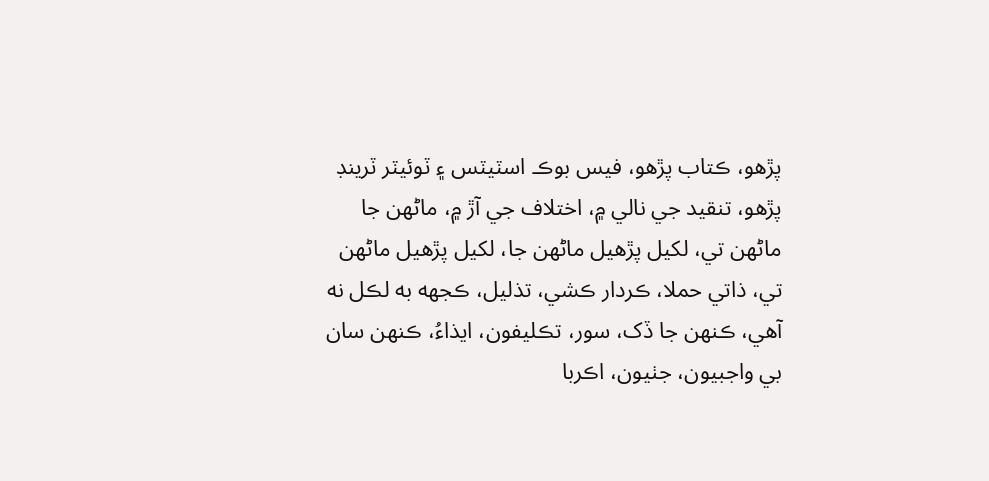پڙھو، ڪتاب پڙھو، فيس بوڪ اسٽيٽس ۽ ٽوئيٽر ٽرينڊ پڙھو، تنقيد جي نالي ۾، اختلاف جي آڙ ۾، ماڻھن جا ماڻھن تي، لکيل پڙھيل ماڻھن جا، لکيل پڙھيل ماڻھن تي، ذاتي حملا، ڪردار ڪشي، تذليل، ڪجهه به لڪل نه آھي، ڪنھن جا ڏک، سور، تڪليفون، ايذاءُ، ڪنھن سان بي واجبيون، جٺيون، اڪربا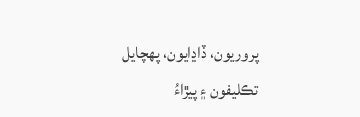پروريون، ڏاڍايون، پھچايل تڪليفون ۽ پيڙاءُ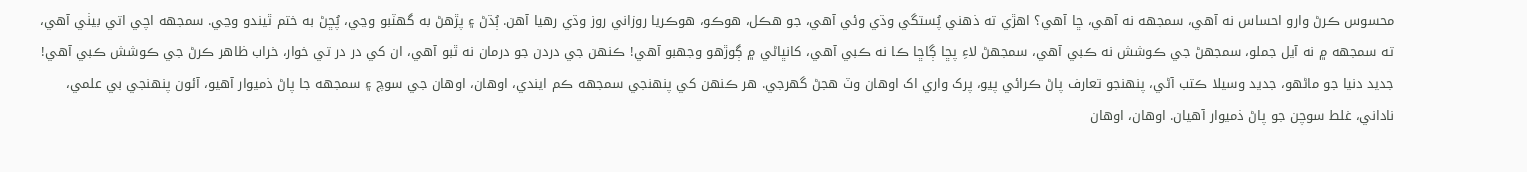محسوس ڪرڻ وارو احساس نه آھي، سمجهه نه آھي، ڇا آھي؟ اھڙي ته ذھني پُستگي وڌي وئي آھي، جو ھڪل، ھوڪو، ھوڪريا روزاني روز وڌي رھيا آھن. ٻُڌڻ ۽ پڙھڻ به گهٽبو وڃي، پُڇڻ به ختم ٿيندو وڃي. سمجهه اچي اتي بيٺي آھي، ته سمجهه ۾ نه آيل جملو، سمجهڻ جي ڪوشش نه ڪبي آھي، سمجهڻ لاءِ پڇا ڳاڇا ڪا نه ڪبي آھي، کانڀاڻي ۾ ڳوڙھو وجهبو آھي! ڪنھن جي دردن جو درمان نه ٿبو آھي، ان کي در در تي خوار، خراب ظاھر ڪرڻ جي ڪوشش ڪبي آھي! جديد دنيا جو ماڻھو، جديد وسيلا ڪتب آڻي، پنھنجو تعارف پاڻ ڪرائي پيو، پرک واري اک اوھان وٽ ھجڻ گهرجي. ھر ڪنھن کي پنھنجي سمجهه ڪم ايندي، اوھان، اوھان جي سوچ ۽ سمجهه جا پاڻ ذميوار آھيو، آئون پنھنجي بي علمي، ناداني، غلط سوچن جو پاڻ ذميوار آھيان. اوھان، اوھان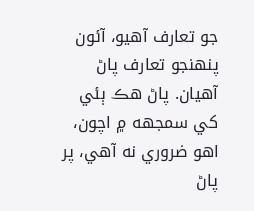جو تعارف آھيو، آئون پنھنجو تعارف پاڻ آھيان. پاڻ ھڪ ٻئي کي سمجهه ۾ اچون، اھو ضروري نه آھي، پر پاڻ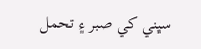سڀني کي صبر ۽ تحمل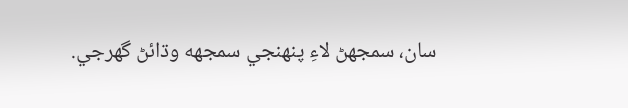سان، سمجهڻ لاءِ پنھنجي سمجهه وڌائڻ گهرجي.